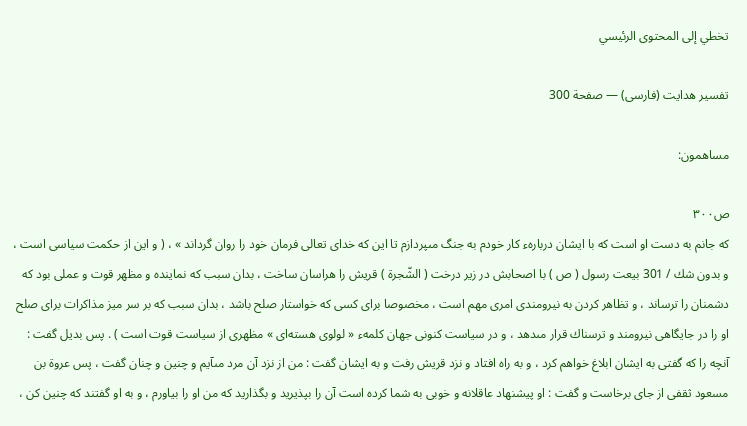تخطي إلى المحتوى الرئيسي

تفسير هدايت (فارسى) — صفحة 300

مساهمون:

ص٣٠٠
كه جانم به دست او است كه با ايشان دربارهء كار خودم به جنگ مىپردازم تا اين كه خداى تعالى فرمان خود را روان گرداند » ، ( و اين از حكمت سياسى است ، و بدون شك / 301 بيعت رسول ( ص ) با اصحابش در زير درخت ( الشّجرة ) قريش را هراسان ساخت ، بدان سبب كه نماينده و مظهر قوت و عملى بود كه دشمنان را ترساند ، و تظاهر كردن به نيرومندى امرى مهم است ، مخصوصا براى كسى كه خواستار صلح باشد ، بدان سبب كه بر سر ميز مذاكرات براى صلح او را در جايگاهى نيرومند و ترسناك قرار مىدهد ، و در سياست كنونى جهان كلمهء « لولوى هسته‌اى » مظهرى از سياست قوت است ) . پس بديل گفت : آنچه را كه گفتى به ايشان ابلاغ خواهم كرد ، و به راه افتاد و نزد قريش رفت و به ايشان گفت : من از نزد آن مرد مىآيم و چنين و چنان گفت ، پس عروة بن مسعود ثقفى از جاى برخاست و گفت : او پيشنهاد عاقلانه و خوبى به شما كرده است آن را بپذيريد و بگذاريد كه من او را بياورم ، و به او گفتند كه چنين كن ،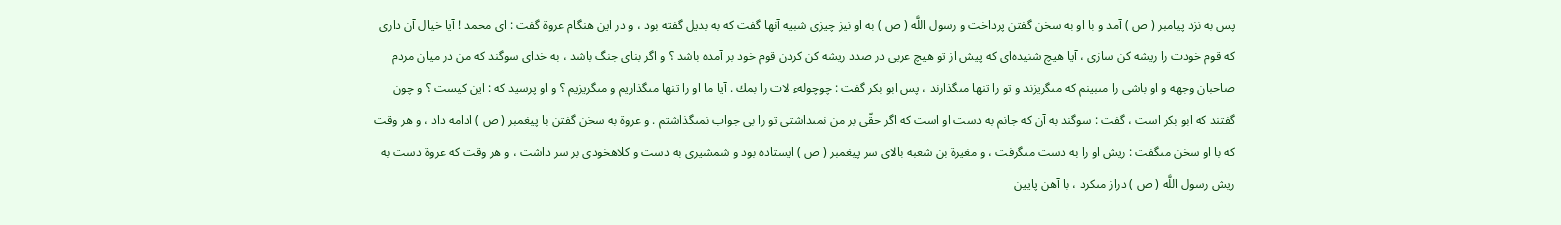پس به نزد پيامبر ( ص ) آمد و با او به سخن گفتن پرداخت و رسول اللَّه ( ص ) به او نيز چيزى شبيه آنها گفت كه به بديل گفته بود ، و در اين هنگام عروة گفت : اى محمد ! آيا خيال آن دارى كه قوم خودت را ريشه كن سازى ، آيا هيچ شنيده‌اى كه پيش از تو هيچ عربى در صدد ريشه كن كردن قوم خود بر آمده باشد ؟ و اگر بناى جنگ باشد ، به خداى سوگند كه من در ميان مردم صاحبان وجهه و او باشى را مىبينم كه مىگريزند و تو را تنها مىگذارند ، پس ابو بكر گفت : چوچولهء لات را بمك . آيا ما او را تنها مىگذاريم و مىگريزيم ؟ و او پرسيد كه : اين كيست ؟ و چون گفتند كه ابو بكر است ، گفت : سوگند به آن كه جانم به دست او است كه اگر حقّى بر من نمىداشتى تو را بى جواب نمىگذاشتم . و عروة به سخن گفتن با پيغمبر ( ص ) ادامه داد ، و هر وقت كه با او سخن مىگفت : ريش او را به دست مىگرفت ، و مغيرة بن شعبه بالاى سر پيغمبر ( ص ) ايستاده بود و شمشيرى به دست و كلاهخودى بر سر داشت ، و هر وقت كه عروة دست به ريش رسول اللَّه ( ص ) دراز مىكرد ، با آهن پايين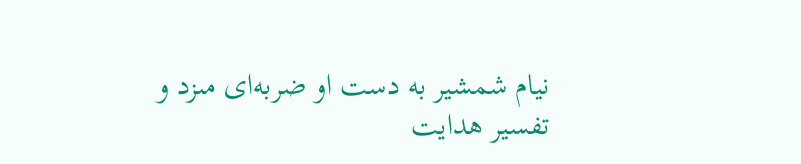نيام شمشير به دست او ضربه‌اى مىزد و
تفسير هدايت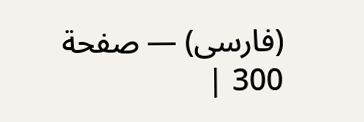(فارسى) — صفحة 300 |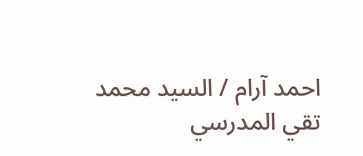احمد آرام / السيد محمد تقي المدرسي